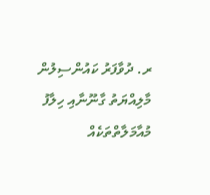ރ. ދުވާފަރު ކައުންސިލުން މާލިއްޔަތު ގާނޫނާއި ހިލާފު މުއާމަލާތްތަކެއް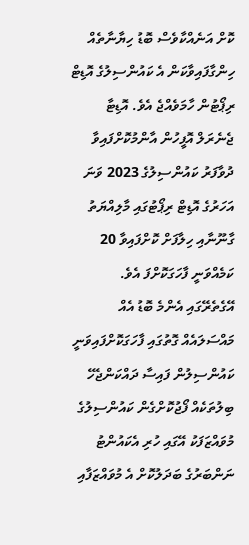ކޮށް އަނެއްކާވެސް ބޮޑު ހިޔާނާތެއް ހިންގާފައިވާކަން އެ ކައުންސިލުގެ އޮޑިޓް ރިޕޯޓުން ހާމަވެއްޖެ އެވެ. އޮޑިޓާ ޖެނެރަލް އޮފީހުން އާންމުކޮށްފައިވާ ދުވާފަރު ކައުންސިލުގެ 2023 ވަނަ އަހަރުގެ އޮޑިޓް ރިޕޯޓުގައި މާލިއްޔަތު ގާނޫނާއި ހިލާފަށް ކޮށްފައިވާ 20 ކަމެއްވަނީ ފާހަގަކޮށްފަ އެވެ.
އޭގެތެރޭގައި އެންމެ ބޮޑު އެއް މައްސަލައެއް ގޮތުގައި ފާހަގަކޮށްފައިވަނީ ކައުންސިލުން ފައިސާ ދައްކަންޖެހޭ ބިލުތަކެއް ފޯޖުކޮށްގެން ކައުންސިލުގެ މުވައްޒަފަކު އޭގައި ހުރި އެކައުންޓު ނަންބަރުގެ ބަދަލުކޮށް އެ މުވައްޒަފާއި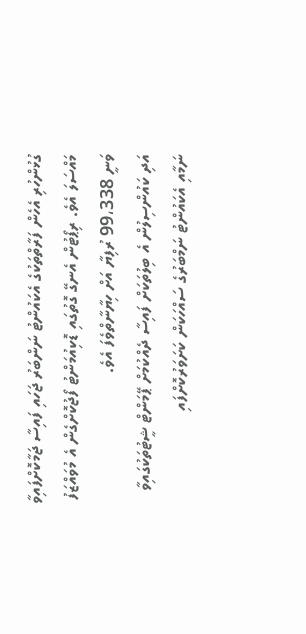ގުޅުންހުރި އެހެން ފަރާތްތަކުގެ އެކައުންޓު ނަންބަރު ޖަހައި ފައިސާ ޖަމާކޮށްފައިވާ މައްސަލަ އެވެ. ރިޕޯޓުން އެނގޭ ގޮތުގައި ޑޮކިއުމަންޓު ފޯޖުކޮށްގެން އެ މުވައްޒަފު ވަނީ 99،338 ރުފިޔާ އަށް ހިޔާނާތްވެފަ އެވެ.
އަދި ކައުންސިލުން އެ ބިލުތަކަށް ފައިސާ ދެއްކުމަށް ޕޭމަންޓް ޝީޓުތަކުގައިވާ ނަމާއި އެކައުންޓު ނަމްބަރުގެ ސައްހަކަން ކަށަވަރުކޮށްފައި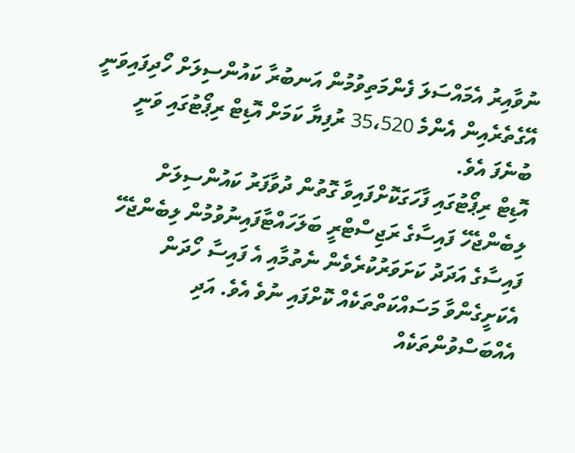ނުވާއިރު އެމައްސަލަ ފެންމަތިވުމުން އަނބުރާ ކައުންސިލަށް ހޯދިފައިވަނީ އޭގެތެރެއިން އެންމެ 35،520 ރުފިޔާ ކަމަށް އޮޑިޓް ރިޕޯޓުގައި ވަނީ ބުނެފަ އެވެ.
އޮޑިޓް ރިޕޯޓުގައި ފާހަގަކޮށްފައިވާ ގޮތުން ދުވާފަރު ކައުންސިލަށް ލިބެންޖެހޭ ފައިސާގެ ރަޖިސްޓްރީ ބަލަހައްޓާފައިނުވުމުން ލިބެންޖެހޭ ފައިސާގެ އަދަދު ކަށަވަރުކުރެވެން ނެތުމާއި އެ ފައިސާ ހޯދަން އެކަށީގެންވާ މަސައްކަތްތަކެއް ކޮށްފައި ނުވެ އެވެ. އަދި އެއްބަސްވުންތަކެއް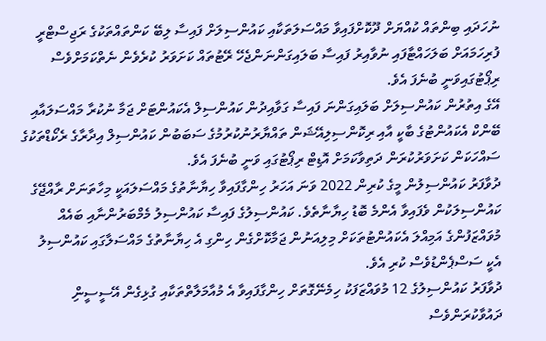ނުހަދައި ބިންތައް ކުއްޔަށް ދޫކޮށްފައިވާ މައްސަލަތަކާއި ކައުންސިލަށް ފައިސާ ލިބޭ ކަންތައްތަކުގެ ރަޖިސްޓްރީ ފުރިހަމައަށް ބަލަހައްޓާފައި ނުވާއިރު ފައިސާ ބަލައިގަންނަންޖެހޭ ރޭޓުތައް ކަށަވަރު ކުރެވެން ނެތްކަމަށްވެސް ރިޕޯޓުގައިވަނީ ބުނެފަ އެވެ.
އޭގެ އިތުރުން ކައުންސިލަށް ބަލައިގަންނަ ފައިސާ ގަވާއިދުން ކައުންސިލް އެކައުންޓަށް ޖަމާ ނުކުރާ މައްސަލައާއި ބޭންކް އެކައުންޓުގެ ބާކީ އާއި ރިކޮންސިލިއޭޝަން ތައްޔާރުނުކުރުމުގެ ސަބަބުން ކައުންސިލް އިދާރާގެ ރެކޯޑްތަކުގެ ސައްހަކަން ކަށަވަރުކުރަން ދަތިވާކަމަށް އޮޑިޓް ރިޕޯޓުގައި ވަނީ ބުނެފަ އެވެ.
ދުވާފަރު ކައުންސިލުން މީގެ ކުރިން 2022 ވަނަ އަހަރު ހިންގާފައިވާ ހިޔާނާތުގެ މައްސަލައަކީ މިހާތަނަށް ރާއްޖޭގެ ކައުންސިލަކުން ވެފައިވާ އެންމެ ބޮޑު ހިޔާނާތެވެ. ކައުންސިލުގެ ފައިސާ ކައުންސިލު މެމްބަރުންނާއި ބައެއް މުވައްޒަފުންގެ އަމިއްލަ އެކައުންޓުތަކަށް މިލިއަނުން ޖަމާކޮށްގެން ހިންގި އެ ހިޔާނާތުގެ މައްސަލާގައި ކައުންސިލު އެކީ ސަސްޕެންޑުވެސް ކުރި އެވެ.
ދުވާފަރު ކައުންސިލުގެ 12 މުވައްޒަފަކު ހިމެނޭގޮތަށް ހިންގާފައިވާ އެ މުއާމަލާތްތަކާއި ގުޅިގެން އޭސީސީންި ދައުވާކުރަންވެސް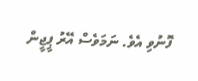ފޮނުވި އެވެ. ނަމަވެސް އޭރު ޕީޖީން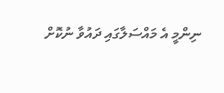ނިންމީ އެ މައްސަލާގައި ދައުވާ ނުކޮށް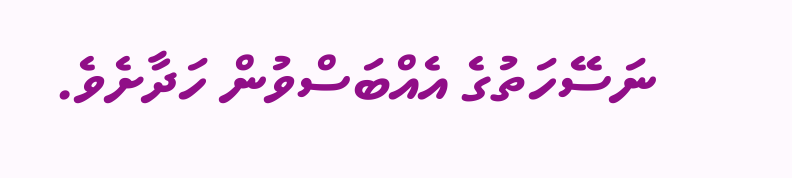ނަސޭހަތުގެ އެއްބަސްވުން ހަދާށެވެ.